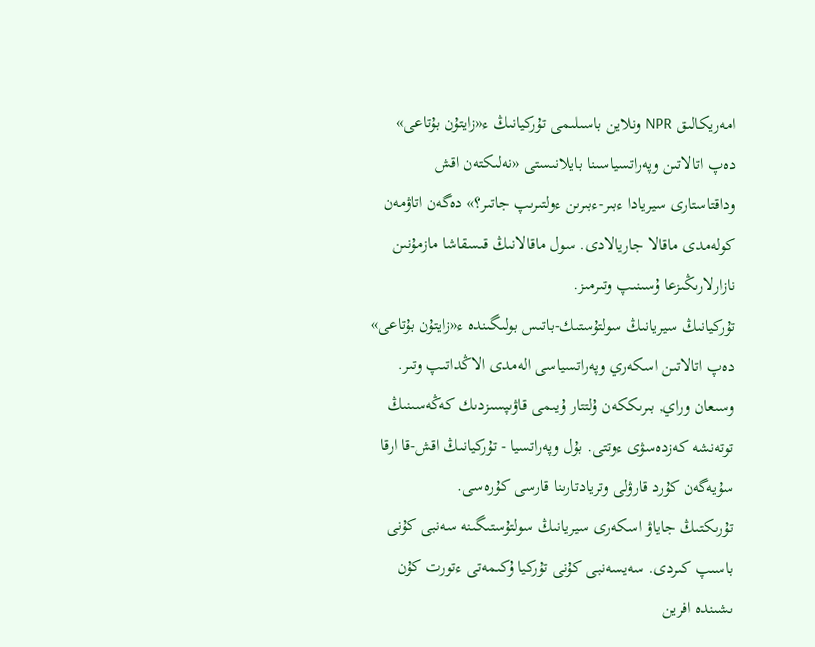امەريكالىق NPR ونلاين باسىلىمى تۇركيانىڭ ء«زايتۇن بۇتاعى» دەپ اتالاتىن وپەراتسياسىنا بايلانىستى «نەلىكتەن اقش وداقتاستارى سيريادا ءبىر-ءبىرىن ءولتىرىپ جاتىر؟» دەگەن اتاۋمەن كولەمدى ماقالا جاريالادى. سول ماقالانىڭ قىسقاشا مازمۇنىن نازارلارىڭىزعا ۇسىنىپ وتىرمىز.
تۇركيانىڭ سيريانىڭ سولتۇستىك-باتىس بولىگىندە ء«زايتۇن بۇتاعى» دەپ اتالاتىن اسكەري وپەراتسياسى الەمدى الاڭداتىپ وتىر. وسىعان وراي, بىرىككەن ۇلتتار ۇيىمى قاۋىپسىزدىك كەڭەسىنىڭ توتەنشە كەزدەسۋى ءوتتى. بۇل وپەراتسيا - تۇركيانىڭ اقش-قا ارقا سۇيەگەن كۇرد قارۋلى وتريادتارىنا قارسى كۇرەسى.
تۇرىكتىڭ جاياۋ اسكەرى سيريانىڭ سولتۇستىگىنە سەنبى كۇنى باسىپ كىردى. سەيسەنبى كۇنى تۇركيا ۇكىمەتى ءتورت كۇن ىشىندە افرين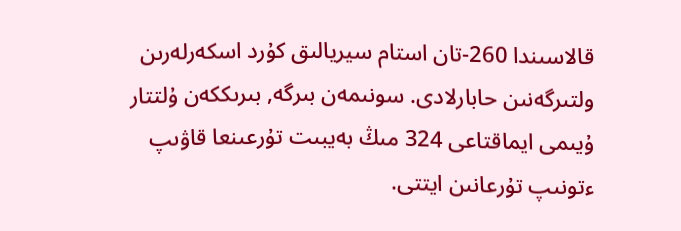قالاسىندا 260-تان استام سيريالىق كۇرد اسكەرلەرىن ولتىرگەنىن حابارلادى. سونىمەن بىرگە, بىرىككەن ۇلتتار ۇيىمى ايماقتاعى 324 مىڭ بەيبىت تۇرعىنعا قاۋىپ ءتونىپ تۇرعانىن ايتتى.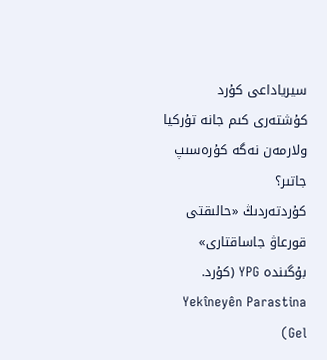سيرياداعى كۇرد كۇشتەرى كىم جانە تۇركيا ولارمەن نەگە كۇرەسىپ جاتىر؟
كۇردتەردىڭ «حالىقتى قورعاۋ جاساقتارى» بۇگىندە YPG (كۇرد. Yekîneyên Parastina Gel)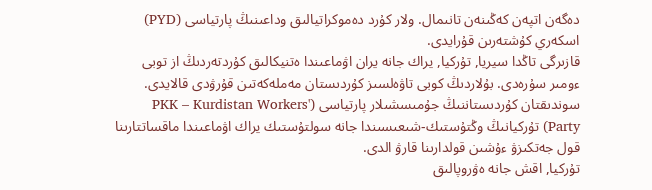دەگەن اتپەن كەڭىنەن تانىمال. ولار كۇرد دەموكراتيالىق وداعىنىڭ پارتياسى (PYD) اسكەري كۇشتەرىن قۇرايدى.
قازىرگى تاڭدا سيريا, تۇركيا, يراك جانە يران اۋماعىندا ەتنيكالىق كۇردتەردىڭ از توبى ءومىر سۇرەدى. بۇلاردىڭ كوبى تاۋەلسىز كۇردىستان مەملەكەتىن قۇرۋدى قالايدى. سوندىقتان كۇردىستاننىڭ جۇمىسشىلار پارتياسى (PKK – Kurdistan Workers' Party) تۇركيانىڭ وڭتۇستىك-شىعىسىندا جانە سولتۇستىك يراك اۋماعىندا ماقساتتارىنا قول جەتكىزۋ ءۇشىن قولدارىنا قارۋ الدى.
تۇركيا, اقش جانە ەۋروپالىق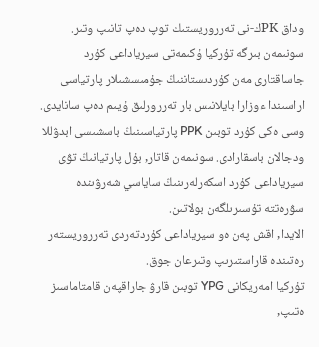وداق PKك-نى تەرروريستىك توپ دەپ تانىپ وتىر. سونىمەن بىرگە تۇركيا ۇكىمەتى سيرياداعى كۇرد جاساقتارى مەن كۇردىستاننىڭ جۇمىسشىلار پارتياسى اراسىندا ءوزارا بايلانىس بار تەررورلىق ۇيىم دەپ سانايدى. وسى ەكى كۇرد توبىن PPK پارتياسىنىڭ باسشىسى ابدۋللا ودجالان باسقارادى. سونىمەن قاتار, بۇل پارتيانىڭ تۋى سيرياداعى كۇرد اسكەرلەرىنىڭ ساياسي شەرۋىندە سۋرەتتە تۇسىرىلگەن بولاتىن.
الايدا, اقش پەن ەو سيرياداعى كۇردتەردى تەرروريستەر رەتىندە قاراستىرىپ وتىرعان جوق.
تۇركيا امەريكانى YPG توبىن قارۋ جاراقپەن قامتاماسىز ەتىپ,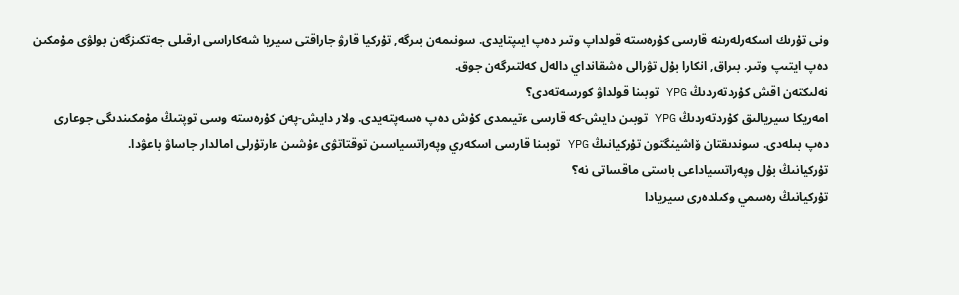ونى تۇرىك اسكەرلەرىنە قارسى كۇرەستە قولداپ وتىر دەپ ايىپتايدى. سونىمەن بىرگە, تۇركيا قارۋ جاراقتى سيريا شەكاراسى ارقىلى جەتكىزگەن بولۋى مۇمكىن دەپ ايتىپ وتىر. بىراق, انكارا بۇل تۋرالى ەشقانداي دالەل كەلتىرگەن جوق.
نەلىكتەن اقش كۇردتەردىڭ YPG توبىنا قولداۋ كورسەتەدى؟
امەريكا سيريالىق كۇردتەردىڭ YPG توبىن دايش-كە قارسى ءتيىمدى كۇش دەپ ەسەپتەيدى. ولار دايش-پەن كۇرەستە وسى توپتىڭ مۇمكىندىگى جوعارى دەپ بىلەدى. سوندىقتان ۆاشينگتون تۇركيانىڭ YPG توبىنا قارسى اسكەري وپەراتسياسىن توقتاتۋى ءۇشىن ءارتۇرلى امالدار جاساۋ باعۋدا.
تۇركيانىڭ بۇل وپەراتسياداعى باستى ماقساتى نە؟
تۇركيانىڭ رەسمي وكىلدەرى سيريادا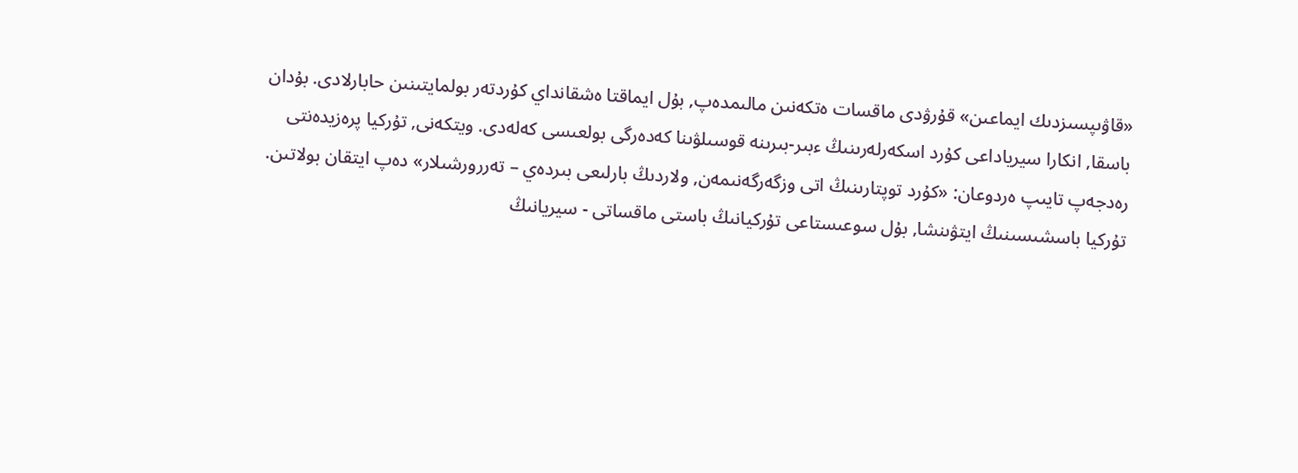«قاۋىپسىزدىك ايماعىن» قۇرۋدى ماقسات ەتكەنىن مالىمدەپ, بۇل ايماقتا ەشقانداي كۇردتەر بولمايتىنىن حابارلادى. بۇدان باسقا, انكارا سيرياداعى كۇرد اسكەرلەرىنىڭ ءبىر-بىرىنە قوسىلۋىنا كەدەرگى بولعىسى كەلەدى. ويتكەنى, تۇركيا پرەزيدەنتى رەدجەپ تايىپ ەردوعان: «كۇرد توپتارىنىڭ اتى وزگەرگەنىمەن, ولاردىڭ بارلىعى بىردەي – تەررورشىلار» دەپ ايتقان بولاتىن.
تۇركيا باسشىسىنىڭ ايتۋىنشا, بۇل سوعىستاعى تۇركيانىڭ باستى ماقساتى - سيريانىڭ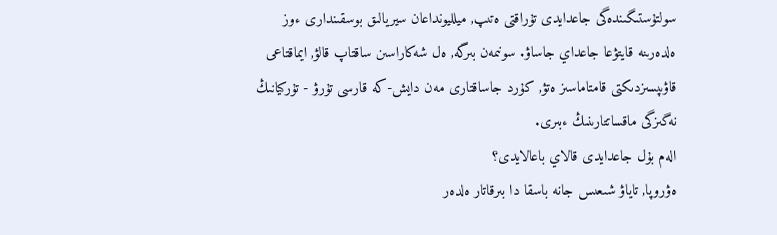سولتۇستىگىندەگى جاعدايدى تۇراقتى ەتىپ, ميلليونداعان سيريالىق بوسقىندارى ءوز ەلدەرىنە قايتۋعا جاعداي جاساۋ. سونىمەن بىرگە, ەل شەكاراسىن ساقتاپ قالۋ, ايماقتاعى قاۋىپسىزدىكتى قامتاماسىز ەتۋ, كۇرد جاساقتارى مەن دايش-كە قارسى تۇرۋ - تۇركيانىڭ نەگىزگى ماقساتتارىنىڭ ءبىرى.
الەم بۇل جاعدايدى قالاي باعالايدى؟
ەۋروپا, تاياۋ شىعىس جانە باسقا دا بىرقاتار ەلدەر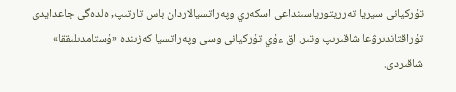تۇركيانى سيريا تەرريتورياسىنداعى اسكەري وپەراتسيالاردان باس تارتىپ, ەلدەگى جاعدايدى تۇراقتاندىرۋعا شاقىرىپ وتىر. اق ءۇي تۇركيانى وسى وپەراتسيا كەزىندە «ۇستامدىلىققا» شاقىردى.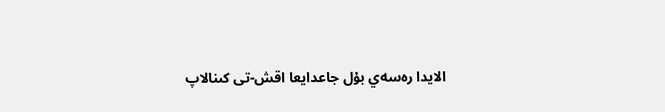الايدا رەسەي بۇل جاعدايعا اقش-تى كىنالاپ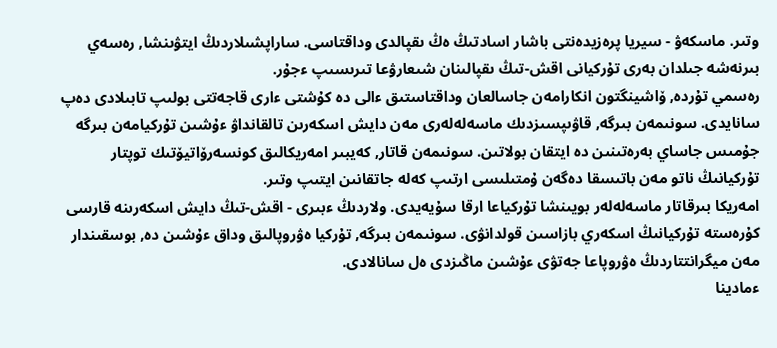وتىر. ماسكەۋ - سيريا پرەزيدەنتى باشار اسادتىڭ ەڭ ىقپالدى وداقتاسى. ساراپشىلاردىڭ ايتۋىنشا, رەسەي بىرنەشە جىلدان بەرى تۇركيانى اقش-تىڭ ىقپالىنان شىعارۋعا تىرىسىپ ءجۇر.
رەسمي تۇردە, ۆاشينگتون انكارامەن جاسالعان وداقتاستىق ءالى دە كۇشتى ءارى قاجەتتى بولىپ تابىلادى دەپ سانايدى. سونىمەن بىرگە, قاۋىپسىزدىك ماسەلەلەرى مەن دايش اسكەرىن تالقانداۋ ءۇشىن تۇركيامەن بىرگە جۇمىس جاساي بەرەتىنىن دە ايتقان بولاتىن. سونىمەن قاتار, كەيبىر امەريكالىق كونسەرۆاتيۆتىك توپتار تۇركيانىڭ ناتو مەن باتىسقا دەگەن ۇمتىلىسى ارتىپ كەلە جاتقانىن ايتىپ وتىر.
امەريكا بىرقاتار ماسەلەلەر بويىنشا تۇركياعا ارقا سۇيەيدى. ولاردىڭ ءبىرى - اقش-تىڭ دايش اسكەرىنە قارسى كۇرەستە تۇركيانىڭ اسكەري بازاسىن قولدانۋى. سونىمەن بىرگە, تۇركيا ەۋروپالىق وداق ءۇشىن دە, بوسقىندار مەن ميگرانتتاردىڭ ەۋروپاعا جەتۋى ءۇشىن ماڭىزدى ەل سانالادى.
ءمادينا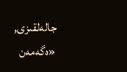جالەلقىزى,
«ەگەمەن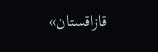قازاقستان»